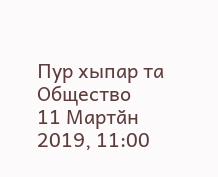Пур хыпар та
Общество
11 Мартӑн 2019, 11:00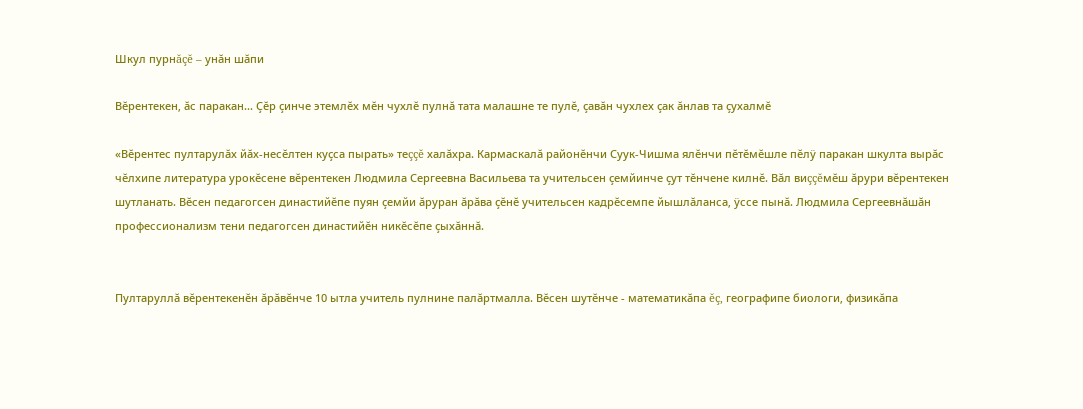Шкул пурнăçĕ – унăн шăпи

Вĕрентекен‚ ăс паракан... Çĕр çинче этемлĕх мĕн чухлĕ пулнă тата малашне те пулĕ‚ çавăн чухлех çак ăнлав та çухалмĕ

«Вĕрентес пултарулăх йăх-несĕлтен куçса пырать» теççĕ халăхра. Кармаскалă районĕнчи Суук-Чишма ялĕнчи пĕтĕмĕшле пĕлÿ паракан шкулта вырăс чĕлхипе литература урокĕсене вĕрентекен Людмила Сергеевна Васильева та учительсен çемйинче çут тĕнчене килнĕ. Вăл виççĕмĕш ăрури вĕрентекен шутланать. Вĕсен педагогсен династийĕпе пуян çемйи ăруран ăрăва çĕнĕ учительсен кадрĕсемпе йышлăланса‚ ÿссе пынă. Людмила Сергеевнăшăн профессионализм тени педагогсен династийĕн никĕсĕпе çыхăннă.


Пултаруллă вĕрентекенĕн ăрăвĕнче 10 ытла учитель пулнине палăртмалла. Вĕсен шутĕнче - математикăпа ĕç‚ географипе биологи‚ физикăпа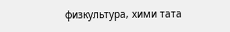физкультура‚ хими тата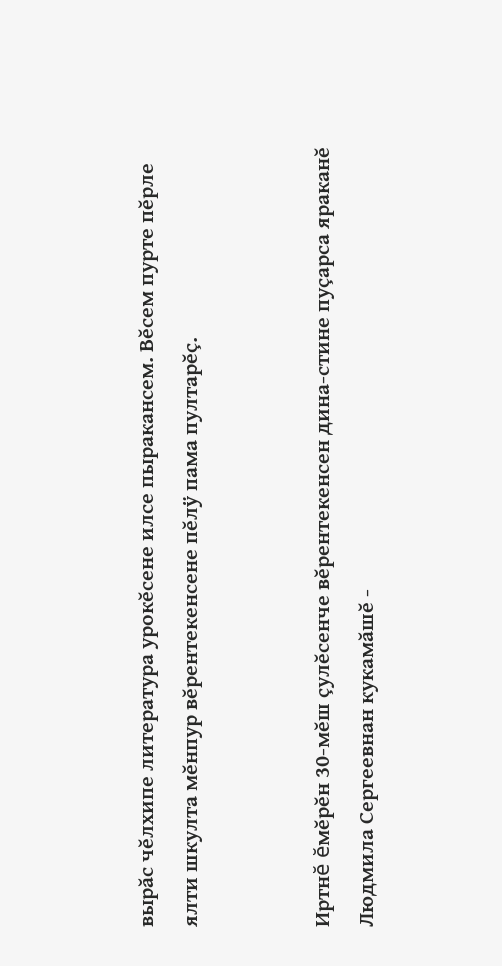вырăс чĕлхипе литература урокĕсене илсе пыракансем. Вĕсем пурте пĕрле ялти шкулта мĕнпур вĕрентекенсене пĕлÿ пама пултарĕç.


Иртнĕ ĕмĕрĕн 30-мĕш çулĕсенче вĕрентекенсен дина-стине пуçарса яраканĕ Людмила Сергеевнан кукамăшĕ -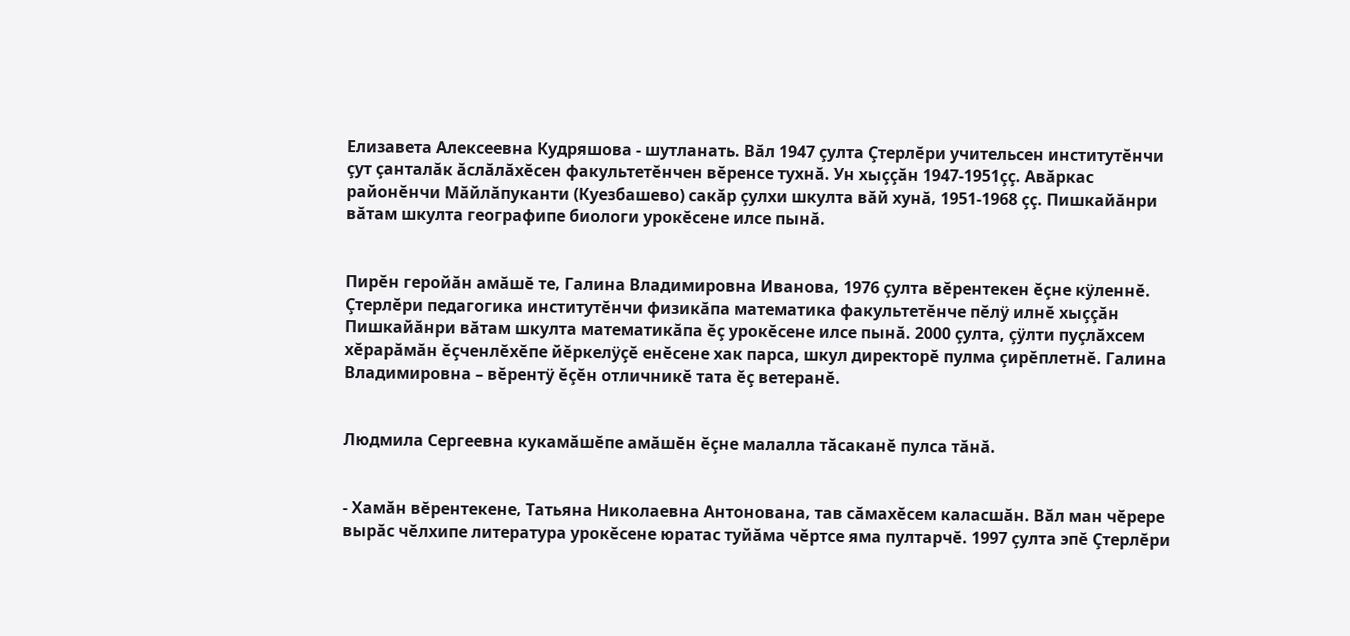Елизавета Алексеевна Кудряшова - шутланать. Вăл 1947 çулта Çтерлĕри учительсен институтĕнчи çут çанталăк ăслăлăхĕсен факультетĕнчен вĕренсе тухнă. Ун хыççăн 1947-1951çç. Авăркас районĕнчи Мăйлăпуканти (Куезбашево) сакăр çулхи шкулта вăй хунă‚ 1951-1968 çç. Пишкайăнри вăтам шкулта географипе биологи урокĕсене илсе пынă.


Пирĕн геройăн амăшĕ те‚ Галина Владимировна Иванова‚ 1976 çулта вĕрентекен ĕçне кÿленнĕ. Çтерлĕри педагогика институтĕнчи физикăпа математика факультетĕнче пĕлÿ илнĕ хыççăн Пишкайăнри вăтам шкулта математикăпа ĕç урокĕсене илсе пынă. 2000 çулта, çÿлти пуçлăхсем хĕрарăмăн ĕçченлĕхĕпе йĕркелÿçĕ енĕсене хак парса, шкул директорĕ пулма çирĕплетнĕ. Галина Владимировна – вĕрентÿ ĕçĕн отличникĕ тата ĕç ветеранĕ.


Людмила Сергеевна кукамăшĕпе амăшĕн ĕçне малалла тăсаканĕ пулса тăнă.


- Хамăн вĕрентекене‚ Татьяна Николаевна Антонована‚ тав сăмахĕсем каласшăн. Вăл ман чĕрере вырăс чĕлхипе литература урокĕсене юратас туйăма чĕртсе яма пултарчĕ. 1997 çулта эпĕ Çтерлĕри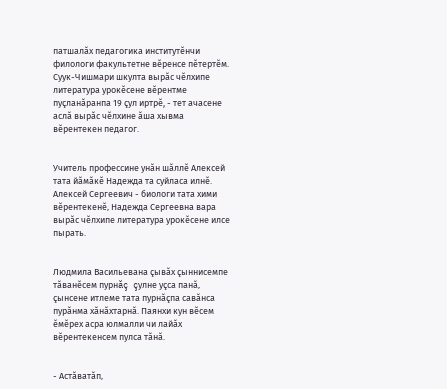патшалăх педагогика институтĕнчи филологи факультетне вĕренсе пĕтертĕм. Суук-Чишмари шкулта вырăс чĕлхипе литература урокĕсене вĕрентме пуçланăранпа 19 çул иртрĕ, - тет ачасене аслă вырăс чĕлхине ăша хывма вĕрентекен педагог.


Учитель профессине унăн шăллĕ Алексей тата йăмăкĕ Надежда та суйласа илнĕ. Алексей Сергеевич - биологи тата хими вĕрентекенĕ‚ Надежда Сергеевна вара вырăс чĕлхипе литература урокĕсене илсе пырать.


Людмила Васильевана çывăх çыннисемпе тăванĕсем пурнăç çулне уçса панă‚ çынсене итлеме тата пурнăçпа савăнса пурăнма хăнăхтарнă. Паянхи кун вĕсем ĕмĕрех асра юлмалли чи лайăх вĕрентекенсем пулса тăнă.


- Астăватăп‚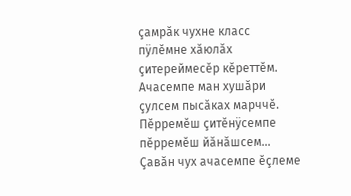çамрăк чухне класс пÿлĕмне хăюлăх çитереймесĕр кĕреттĕм. Ачасемпе ман хушăри çулсем пысăках марччĕ. Пĕрремĕш çитĕнÿсемпе пĕрремĕш йăнăшсем... Çавăн чух ачасемпе ĕçлеме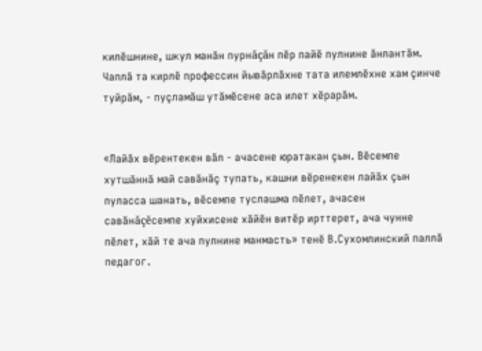килĕшнине‚ шкул манăн пурнăçăн пĕр пайĕ пулнине ăнлантăм. Чаплă та кирлĕ профессин йывăрлăхне тата илемлĕхне хам çинче туйрăм‚ - пуçламăш утăмĕсене аса илет хĕрарăм.


«Лайăх вĕрентекен вăл - ачасене юратакан çын. Вĕсемпе хутшăннă май савăнăç тупать‚ кашни вĕренекен лайăх çын пуласса шанать‚ вĕсемпе туслашма пĕлет‚ ачасен савăнăçĕсемпе хуйхисене хăйĕн витĕр ирттерет‚ ача чунне пĕлет‚ хăй те ача пулнине манмасть» тенĕ В.Сухомлинский паллă педагог.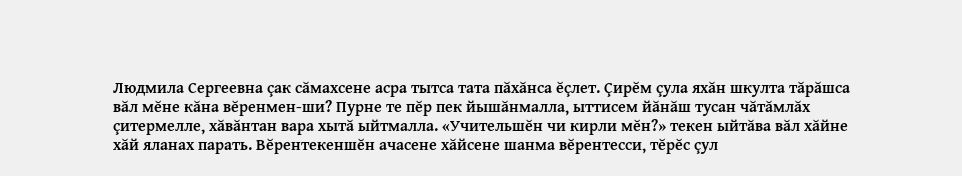Людмила Сергеевна çак сăмахсене асра тытса тата пăхăнса ĕçлет. Çирĕм çула яхăн шкулта тăрăшса вăл мĕне кăна вĕренмен-ши? Пурне те пĕр пек йышăнмалла‚ ыттисем йăнăш тусан чăтăмлăх çитермелле‚ хăвăнтан вара хытă ыйтмалла. «Учительшĕн чи кирли мĕн?» текен ыйтăва вăл хăйне хăй яланах парать. Вĕрентекеншĕн ачасене хăйсене шанма вĕрентесси‚ тĕрĕс çул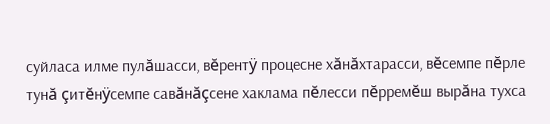суйласа илме пулăшасси‚ вĕрентÿ процесне хăнăхтарасси‚ вĕсемпе пĕрле тунă çитĕнÿсемпе савăнăçсене хаклама пĕлесси пĕрремĕш вырăна тухса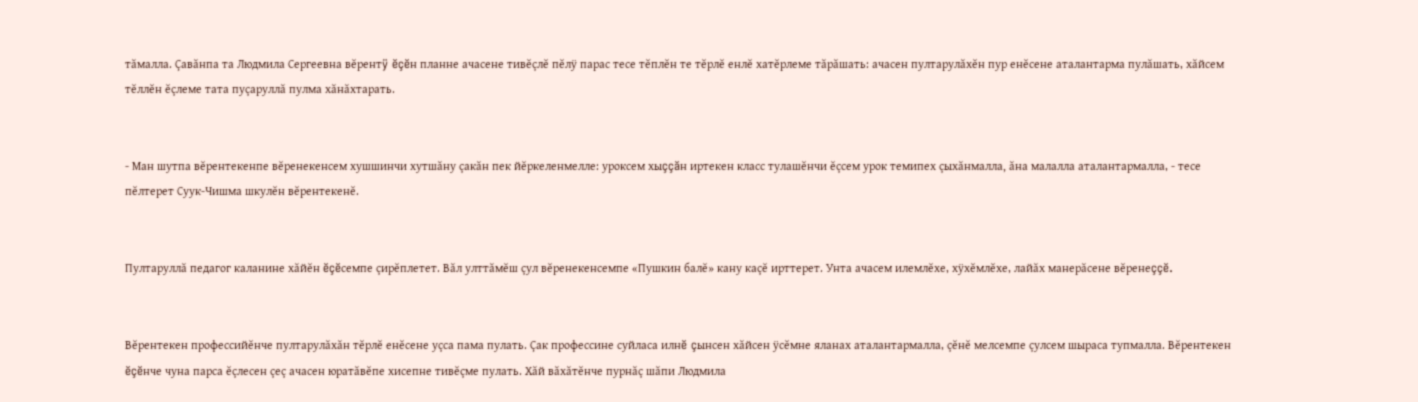тăмалла. Çавăнпа та Людмила Сергеевна вĕрентÿ ĕçĕн планне ачасене тивĕçлĕ пĕлÿ парас тесе тĕплĕн те тĕрлĕ енлĕ хатĕрлеме тăрăшать: ачасен пултарулăхĕн пур енĕсене аталантарма пулăшать‚ хăйсем тĕллĕн ĕçлеме тата пуçаруллă пулма хăнăхтарать.


- Ман шутпа вĕрентекенпе вĕренекенсем хушшинчи хутшăну çакăн пек йĕркеленмелле: уроксем хыççăн иртекен класс тулашĕнчи ĕçсем урок темипех çыхăнмалла, ăна малалла аталантармалла‚ - тесе пĕлтерет Суук-Чишма шкулĕн вĕрентекенĕ.


Пултаруллă педагог каланине хăйĕн ĕçĕсемпе çирĕплетет. Вăл улттăмĕш çул вĕренекенсемпе «Пушкин балĕ» кану каçĕ ирттерет. Унта ачасем илемлĕхе‚ хÿхĕмлĕхе‚ лайăх манерăсене вĕренеççĕ.


Вĕрентекен профессийĕнче пултарулăхăн тĕрлĕ енĕсене уçса пама пулать. Çак профессине суйласа илнĕ çынсен хăйсен ÿсĕмне яланах аталантармалла‚ çĕнĕ мелсемпе çулсем шыраса тупмалла. Вĕрентекен ĕçĕнче чуна парса ĕçлесен çеç ачасен юратăвĕпе хисепне тивĕçме пулать. Хăй вăхăтĕнче пурнăç шăпи Людмила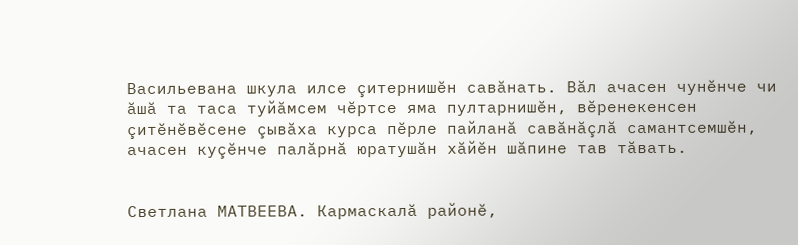Васильевана шкула илсе çитернишĕн савăнать. Вăл ачасен чунĕнче чи ăшă та таса туйăмсем чĕртсе яма пултарнишĕн‚ вĕренекенсен çитĕнĕвĕсене çывăха курса пĕрле пайланă савăнăçлă самантсемшĕн‚ ачасен куçĕнче палăрнă юратушăн хăйĕн шăпине тав тăвать.


Светлана МАТВЕЕВА. Кармаскалă районĕ,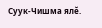Суук-Чишма ялĕ.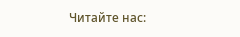Читайте нас: